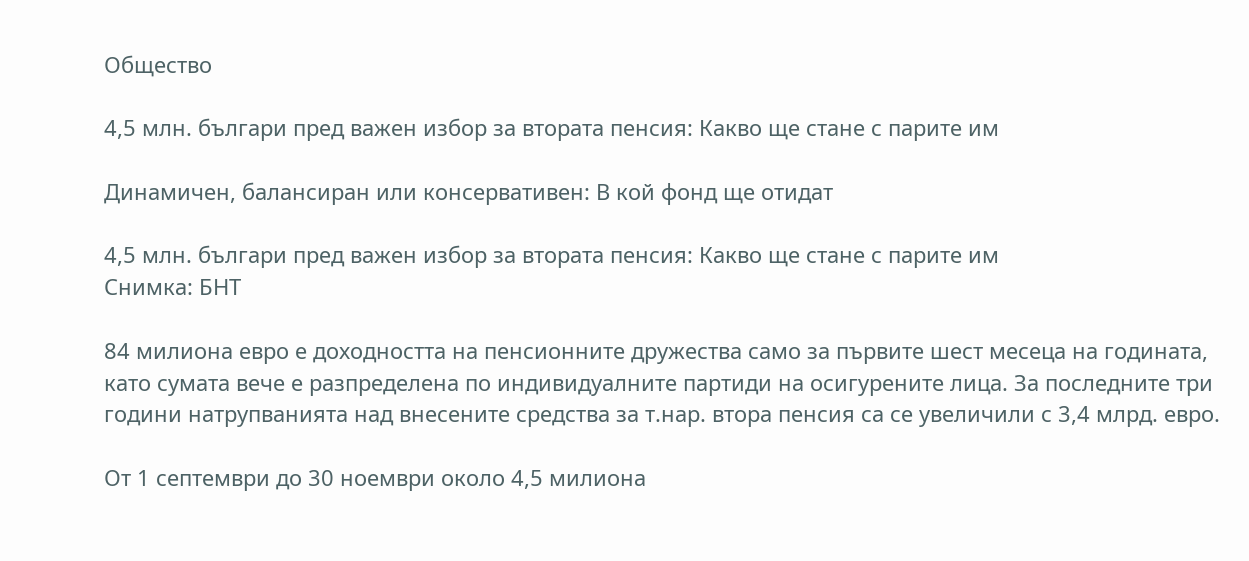Общество

4,5 млн. българи пред важен избор за втората пенсия: Какво ще стане с парите им

Динамичен, балансиран или консервативен: В кой фонд ще отидат

4,5 млн. българи пред важен избор за втората пенсия: Какво ще стане с парите им
Снимка: БНТ

84 милиона евро е доходността на пенсионните дружества само за първите шест месеца на годината, като сумата вече е разпределена по индивидуалните партиди на осигурените лица. За последните три години натрупванията над внесените средства за т.нар. втора пенсия са се увеличили с 3,4 млрд. евро.

От 1 септември до 30 ноември около 4,5 милиона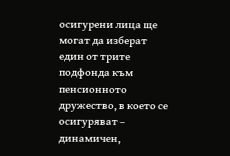осигурени лица ще могат да изберат един от трите подфонда към пенсионното дружество, в което се осигуряват – динамичен,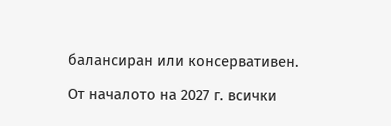балансиран или консервативен.

От началото на 2027 г. всички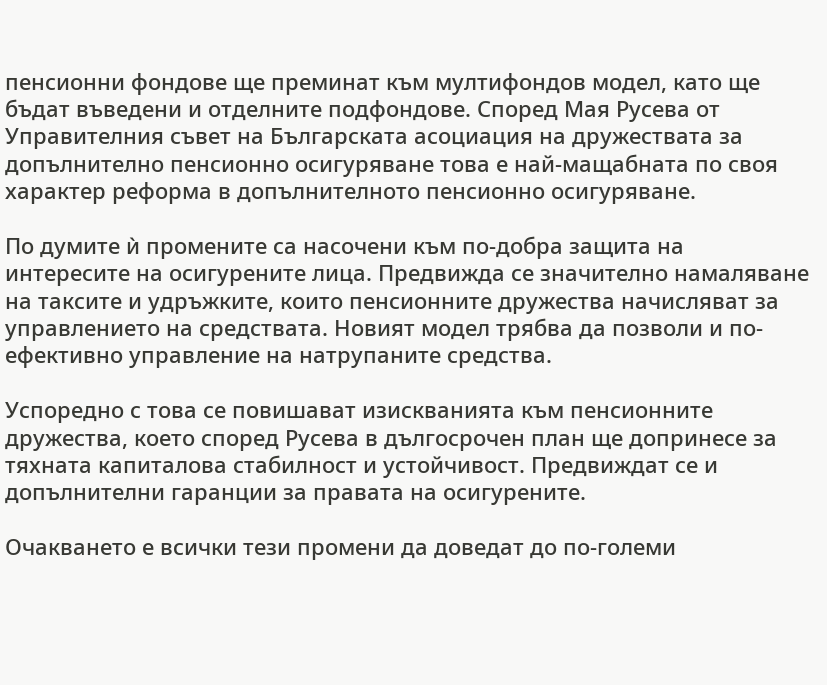пенсионни фондове ще преминат към мултифондов модел, като ще бъдат въведени и отделните подфондове. Според Мая Русева от Управителния съвет на Българската асоциация на дружествата за допълнително пенсионно осигуряване това е най-мащабната по своя характер реформа в допълнителното пенсионно осигуряване.

По думите ѝ промените са насочени към по-добра защита на интересите на осигурените лица. Предвижда се значително намаляване на таксите и удръжките, които пенсионните дружества начисляват за управлението на средствата. Новият модел трябва да позволи и по-ефективно управление на натрупаните средства.

Успоредно с това се повишават изискванията към пенсионните дружества, което според Русева в дългосрочен план ще допринесе за тяхната капиталова стабилност и устойчивост. Предвиждат се и допълнителни гаранции за правата на осигурените.

Очакването е всички тези промени да доведат до по-големи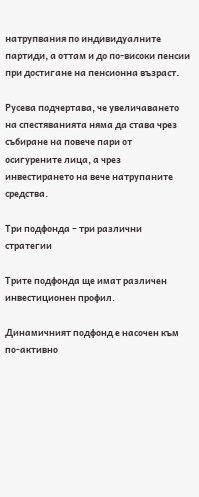натрупвания по индивидуалните партиди, а оттам и до по-високи пенсии при достигане на пенсионна възраст.

Русева подчертава, че увеличаването на спестяванията няма да става чрез събиране на повече пари от осигурените лица, а чрез инвестирането на вече натрупаните средства.

Три подфонда – три различни стратегии

Трите подфонда ще имат различен инвестиционен профил.

Динамичният подфонд е насочен към по-активно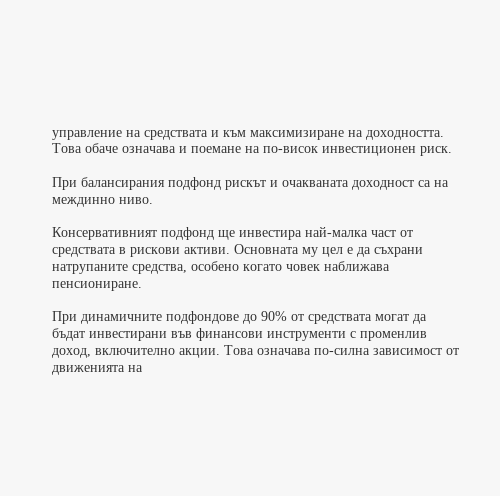управление на средствата и към максимизиране на доходността. Това обаче означава и поемане на по-висок инвестиционен риск.

При балансирания подфонд рискът и очакваната доходност са на междинно ниво.

Консервативният подфонд ще инвестира най-малка част от средствата в рискови активи. Основната му цел е да съхрани натрупаните средства, особено когато човек наближава пенсиониране.

При динамичните подфондове до 90% от средствата могат да бъдат инвестирани във финансови инструменти с променлив доход, включително акции. Това означава по-силна зависимост от движенията на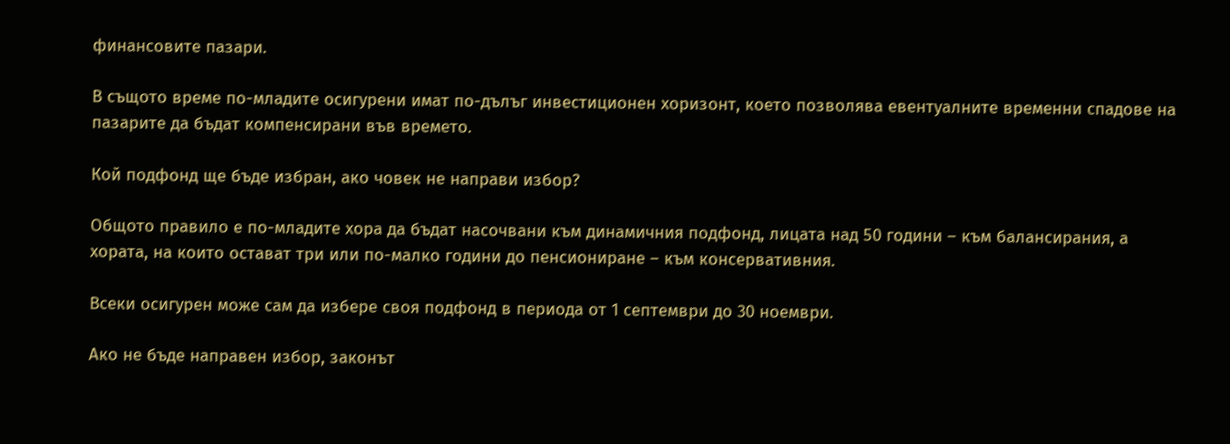финансовите пазари.

В същото време по-младите осигурени имат по-дълъг инвестиционен хоризонт, което позволява евентуалните временни спадове на пазарите да бъдат компенсирани във времето.

Кой подфонд ще бъде избран, ако човек не направи избор?

Общото правило е по-младите хора да бъдат насочвани към динамичния подфонд, лицата над 50 години – към балансирания, а хората, на които остават три или по-малко години до пенсиониране – към консервативния.

Всеки осигурен може сам да избере своя подфонд в периода от 1 септември до 30 ноември.

Ако не бъде направен избор, законът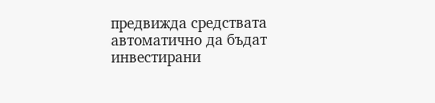предвижда средствата автоматично да бъдат инвестирани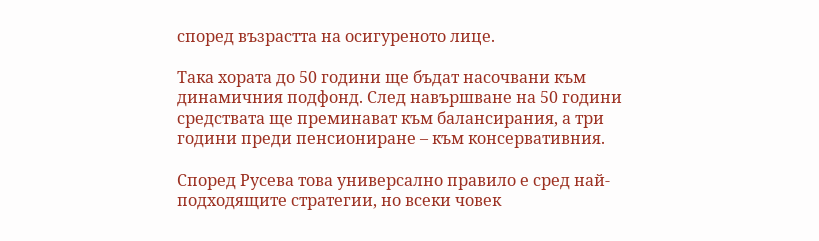според възрастта на осигуреното лице.

Така хората до 50 години ще бъдат насочвани към динамичния подфонд. След навършване на 50 години средствата ще преминават към балансирания, а три години преди пенсиониране – към консервативния.

Според Русева това универсално правило е сред най-подходящите стратегии, но всеки човек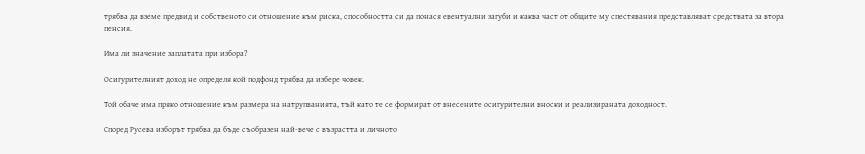трябва да вземе предвид и собственото си отношение към риска, способността си да понася евентуални загуби и каква част от общите му спестявания представляват средствата за втора пенсия.

Има ли значение заплатата при избора?

Осигурителният доход не определя кой подфонд трябва да избере човек.

Той обаче има пряко отношение към размера на натрупванията, тъй като те се формират от внесените осигурителни вноски и реализираната доходност.

Според Русева изборът трябва да бъде съобразен най-вече с възрастта и личното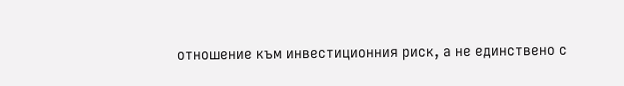отношение към инвестиционния риск, а не единствено с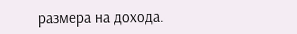размера на дохода.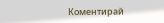Коментирай